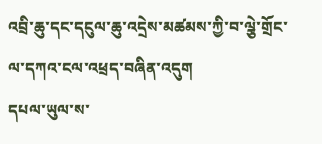འབྲི་ཆུ་དང་དངུལ་ཆུ་འདྲེས་མཚམས་ཀྱི་བ་ལྕེ་གྲོང་ལ་དཀའ་ངལ་འཕྲད་བཞིན་འདུག
དཔལ་ཡུལ་ས་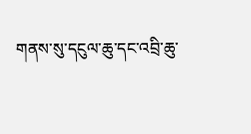གནས་སུ་དངུལ་ཆུ་དང་འབྲི་ཆུ་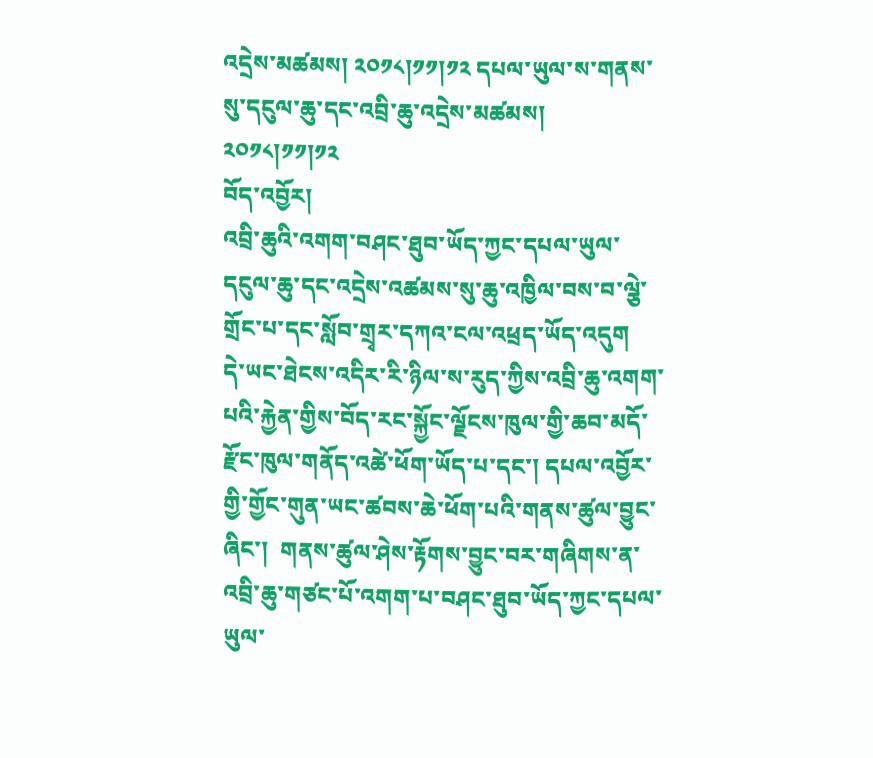འདྲེས་མཚམས། ༢༠༡༨།༡༡།༡༢ དཔལ་ཡུལ་ས་གནས་སུ་དངུལ་ཆུ་དང་འབྲི་ཆུ་འདྲེས་མཚམས། ༢༠༡༨།༡༡།༡༢
བོད་འབྱོར།
འབྲི་ཆུའི་འགག་བཤང་ཐུབ་ཡོད་ཀྱང་དཔལ་ཡུལ་དངུལ་ཆུ་དང་འདྲེས་འཚམས་སུ་ཆུ་འཁྱིལ་བས་བ་ལྕེ་གྲོང་པ་དང་སློབ་གྲྭར་དཀའ་ངལ་འཕྲད་ཡོད་འདུག
དེ་ཡང་ཐེངས་འདིར་རི་ཉིལ་ས་རུད་ཀྱིས་འབྲི་ཆུ་འགག་པའི་རྐྱེན་གྱིས་བོད་རང་སྐྱོང་ལྗོངས་ཁུལ་གྱི་ཆབ་མདོ་རྫོང་ཁུལ་གནོད་འཚེ་ཕོག་ཡོད་པ་དང་། དཔལ་འབྱོར་གྱི་གྱོང་གུན་ཡང་ཚབས་ཆེ་ཕོག་པའི་གནས་ཚུལ་བྱུང་ཞིང་།  གནས་ཚུལ་ཤེས་རྟོགས་བྱུང་བར་གཞིགས་ན་འབྲི་ཆུ་གཙང་པོ་འགག་པ་བཤང་ཐུབ་ཡོད་ཀྱང་དཔལ་ཡུལ་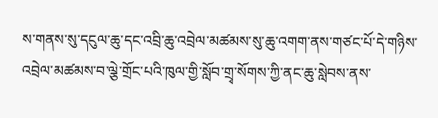ས་གནས་སུ་དངུལ་ཆུ་དང་འབྲི་ཆུ་འབྲེལ་མཚམས་སུ་ཆུ་འགག་ནས་གཙང་པོ་དེ་གཉིས་འབྲེལ་མཚམས་བ་ལྕེ་གྲོང་པའི་ཁུལ་གྱི་སློབ་གྲྭ་སོགས་ཀྱི་ནང་ཆུ་སླེབས་ནས་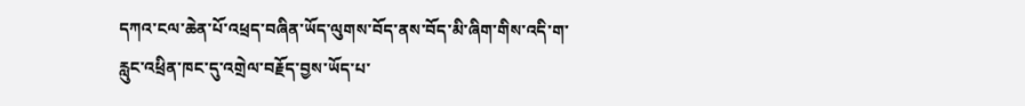དཀའ་ངལ་ཆེན་པོ་འཕྲད་བཞིན་ཡོད་ལུགས་བོད་ནས་བོད་མི་ཞིག་གིས་འདི་ག་རླུང་འཕྲིན་ཁང་དུ་འགྲེལ་བརྗོད་བྱས་ཡོད་པ་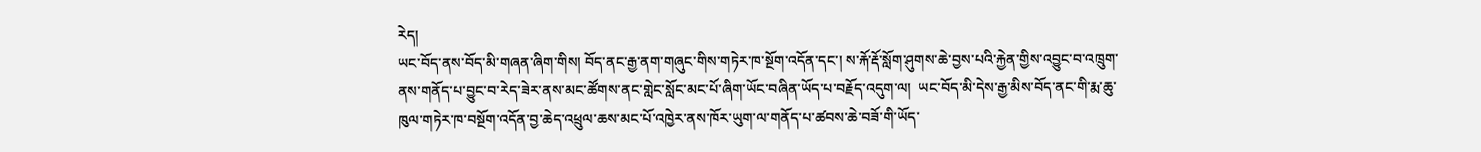རེད།
ཡང་བོད་ནས་བོད་མི་གཞན་ཞིག་གིས། བོད་ནང་རྒྱ་ནག་གཞུང་གིས་གཏེར་ཁ་སྔོག་འདོན་དང་། ས་རྐོ་རྡོ་སློག་ཤུགས་ཆེ་བྱས་པའི་རྐྱེན་གྱིས་འབྱུང་བ་འཁྲུག་ནས་གནོད་པ་བྱུང་བ་རེད་ཟེར་ནས་མང་ཚོགས་ནང་གླེང་སློང་མང་པོ་ཞིག་ཡོང་བཞིན་ཡོད་པ་བརྗོད་འདུག་ལ།  ཡང་བོད་མི་དེས་རྒྱ་མིས་བོད་ནང་གི་རྨ་ཆུ་ཁུལ་གཏེར་ཁ་བསྔོག་འདོན་བྱ་ཆེད་འཕྲུལ་ཆས་མང་པོ་འཁྱེར་ནས་ཁོར་ཡུག་ལ་གནོད་པ་ཚབས་ཆེ་བཟོ་གི་ཡོད་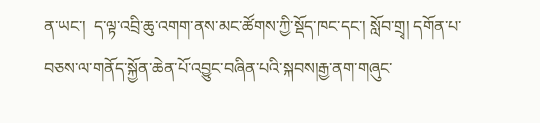ན་ཡང་།  ད་ལྟ་འབྲི་ཆུ་འགག་ནས་མང་ཚོགས་ཀྱི་སྡོད་ཁང་དང་། སློབ་གྲྭ། དགོན་པ་བཅས་ལ་གནོད་སྐྱོན་ཆེན་པོ་འབྱུང་བཞིན་པའི་སྐབས།རྒྱ་ནག་གཞུང་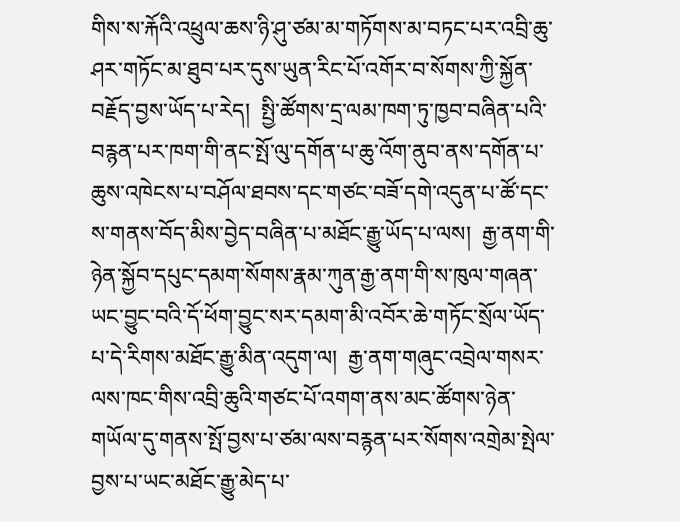གིས་ས་རྐོའི་འཕྲུལ་ཆས་ཉི་ཤུ་ཙམ་མ་གཏོགས་མ་བཏང་པར་འབྲི་ཆུ་ཤར་གཏོང་མ་ཐུབ་པར་དུས་ཡུན་རིང་པོ་འགོར་བ་སོགས་ཀྱི་སྐྱོན་བརྗོད་བྱས་ཡོད་པ་རེད།  སྤྱི་ཚོགས་དྲ་ལམ་ཁག་ཏུ་ཁྱབ་བཞིན་པའི་བརྙན་པར་ཁག་གི་ནང་སྤོ་ལུ་དགོན་པ་ཆུ་འོག་ནུབ་ནས་དགོན་པ་ཆུས་འཁེངས་པ་བཤོལ་ཐབས་དང་གཙང་བཟོ་དགེ་འདུན་པ་ཚོ་དང་ས་གནས་བོད་མིས་བྱེད་བཞིན་པ་མཐོང་རྒྱུ་ཡོད་པ་ལས།  རྒྱ་ནག་གི་ཉེན་སྐྱོབ་དཔུང་དམག་སོགས་རྣམ་ཀུན་རྒྱ་ནག་གི་ས་ཁུལ་གཞན་ཡང་བྱུང་བའི་དོ་ཕོག་བྱུང་སར་དམག་མི་འབོར་ཆེ་གཏོང་སྲོལ་ཡོད་པ་དེ་རིགས་མཐོང་རྒྱུ་མིན་འདུག་ལ།  རྒྱ་ནག་གཞུང་འབྲེལ་གསར་ལས་ཁང་གིས་འབྲི་ཆུའི་གཙང་པོ་འགག་ནས་མང་ཚོགས་ཉེན་གཡོལ་དུ་གནས་སྤོ་བྱས་པ་ཙམ་ལས་བརྙན་པར་སོགས་འགྲེམ་སྤེལ་བྱས་པ་ཡང་མཐོང་རྒྱུ་མེད་པ་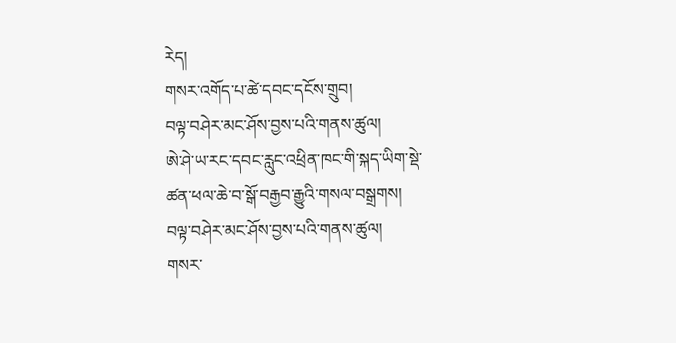རེད།
གསར་འགོད་པ་ཚེ་དབང་དངོས་གྲུབ།
བལྟ་བཤེར་མང་ཤོས་བྱས་པའི་གནས་ཚུལ།
ཨེ་ཤེ་ཡ་རང་དབང་རླུང་འཕྲིན་ཁང་གི་སྐད་ཡིག་སྡེ་ཚན་ཕལ་ཆེ་བ་སྒོ་བརྒྱབ་རྒྱུའི་གསལ་བསྒྲགས།
བལྟ་བཤེར་མང་ཤོས་བྱས་པའི་གནས་ཚུལ།
གསར་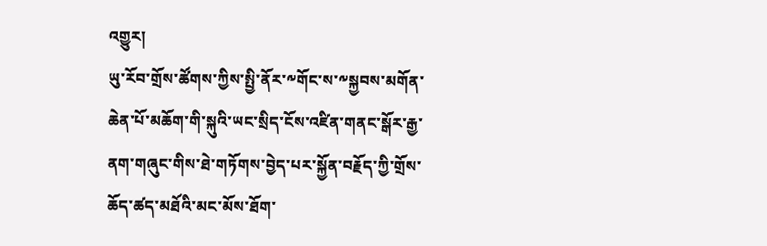འགྱུར།
ཡུ་རོབ་གྲོས་ཚོགས་ཀྱིས་སྤྱི་ནོར་༸གོང་ས་༸སྐྱབས་མགོན་ཆེན་པོ་མཆོག་གི་སྐུའི་ཡང་སྲིད་ངོས་འཛིན་གནང་སྒོར་རྒྱ་ནག་གཞུང་གིས་ཐེ་གཏོགས་བྱེད་པར་སྐྱོན་བརྗོད་ཀྱི་གྲོས་ཆོད་ཚད་མཐོའི་མང་མོས་ཐོག་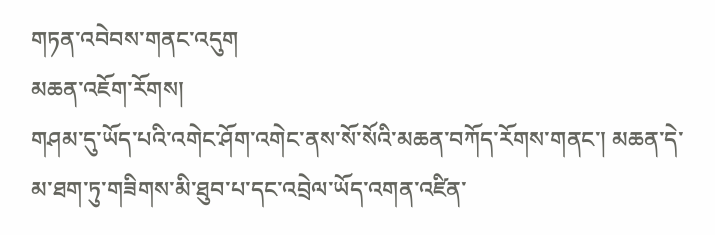གཏན་འབེབས་གནང་འདུག
མཆན་འཇོག་རོགས།
གཤམ་དུ་ཡོད་པའི་འགེང་ཤོག་འགེང་ནས་སོ་སོའི་མཆན་བཀོད་རོགས་གནང་། མཆན་དེ་མ་ཐག་ཏུ་གཟིགས་མི་ཐུབ་པ་དང་འབྲེལ་ཡོད་འགན་འཛིན་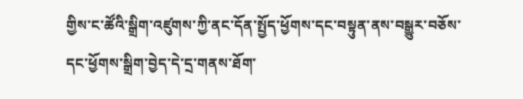གྱིས་ང་ཚོའི་སྒྲིག་འཛུགས་ཀྱི་ནང་དོན་སྤྱོད་ཕྱོགས་དང་བསྟུན་ནས་བསྒྱུར་བཅོས་དང་ཕྱོགས་སྒྲིག་བྱེད་དེ་དྲ་གནས་ཐོག་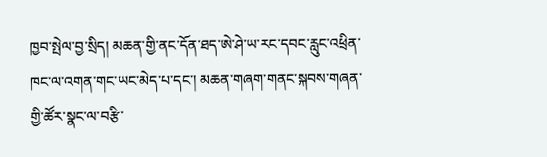ཁྱབ་སྤེལ་བྱ་སྲིད། མཆན་གྱི་ནང་དོན་ཐད་ཨེ་ཤེ་ཡ་རང་དབང་རླུང་འཕྲིན་ཁང་ལ་འགན་གང་ཡང་མེད་པ་དང་། མཆན་གཞག་གནང་སྐབས་གཞན་གྱི་ཚོར་སྣང་ལ་བརྩི་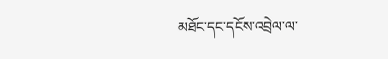མཐོང་དང་དངོས་འབྲེལ་ལ་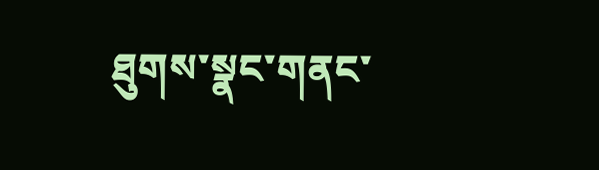ཐུགས་སྣང་གནང་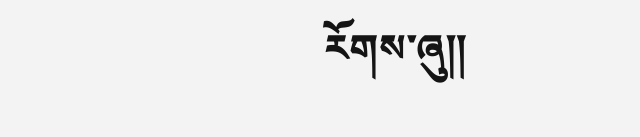རོགས་ཞུ༎